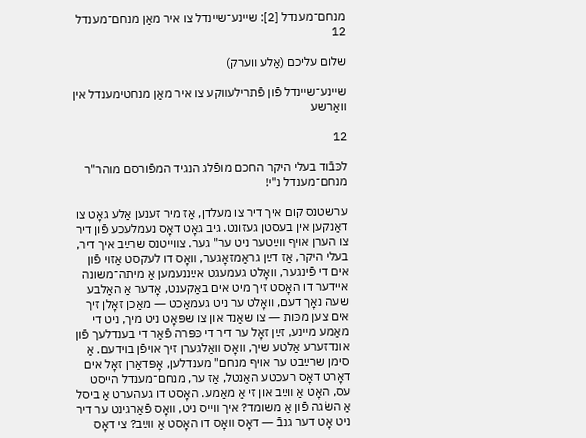מנחם־מענדל [2]: שײנע־שײנדל צו איר מאַן מנחם־מענדל 12

שלום עליכם (אַלע װערק)

שײנע־שײנדל פֿון פֿתרילעװקע צו איר מאַן מנחטימענדל אין װאַרשע

12

לכּבֿוד בעלי היקר החכם מופֿלג הנגיד המפֿורסם מוהר"ר מנחם־מענדל נ"י!

ערשטנס קום איך דיר צו מעלדן, אַז מיר זענען אַלע גאָט צו דאַנקען אין בעסטן געזונט. גיב גאָט דאָס נעמלעכע פֿון דיר צו הערן אױף װײַטער ניט ער" גער. צװײטנס שרײַב איך דיר, בעלי היקר, אַז דײַן גראַמזאָגער, װאָס דו לעקסט אַזױ פֿון אים די פֿינגער, װאָלט געמעגט אײַננעמען אַ מיתה־משונה אײדער דו האָסט זיך מיט אים באַקענט, אָדער אַ האַלבע שעה נאָך דעם, װאָלט ער ניט געמאַכט ― מאַכן זאָלן זיך אים צען מכּות ― צו שאַנד און צו שפּאָט ניט מיך, ניט די מאַמע מײנע, זײַן זאָל ער דיר די כּפּרה פֿאַר די בענדלעך פֿון אונדזערע אַלטע שיך, װאָס װאַלגערן זיך אױפֿן בױדעם. אַ סימן שרײַבט ער אױף מנחם" מענדלען, אָפּדאַרן זאָל אים דאָרט דאָס רעכטע האַנטל, אַז ער, מנחם־מענדל הײסט עס, האָט אַ װײַב און זי אַ מאַמע. האָסט דו געהערט אַ ביסל אַ השׂגה פֿון אַ משומד? איך װײס ניט, װאָס פֿאַרגינט ער דיר ניט אָט דער גנבֿ ― דאָס װאָס דו האָסט אַ װײַב? צי דאָס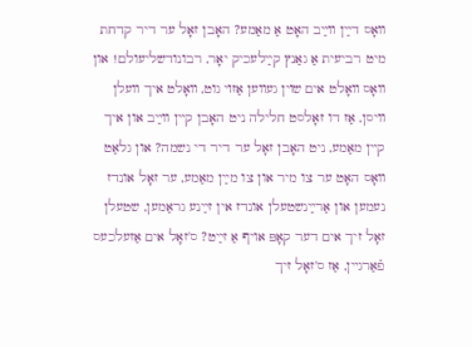װאָס דײַן װײַב האָט אַ מאַמע? האָבן זאָל ער דיר קדחת מיט רביעית אַ גאַנץ קײַלעכיק יאָר, רבונודשליעולם! און װאָס װאָלט אים שױן געװען אַזױ גוט, װאָלט איך װעלן װיסן, אַז דו זאָלסט חלילה ניט האָבן קײן װײַב און איך קײן מאַמע, ניט האָבן זאָל ער דיר די נשמה? און גלאַט װאָס האָט ער צו מיר און צו מײַן מאַמע, ער זאָל אונדז נעמען און אַרײַנשטעלן אונדז אין זײַנע גראַמען, שטעלן זאָל זיך אים דער קאָפּ אױף אַ זײַט? ס'זאָל אים אַזעלכעס פֿאַרגײן, אַז ס'זאָל זיך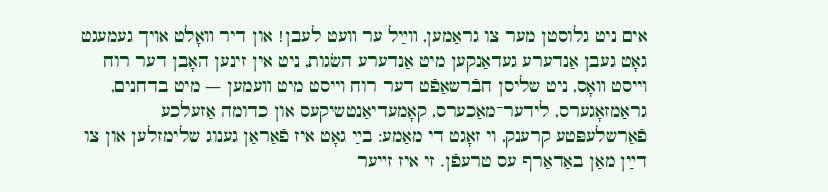אים ניט גלוסטן מער צו גראַמען, װײַל ער װעט לעבן! און דיר װאָלט אױך געמעגט גאָט געבן אַנדערע געדאַנקען מיט אַנדערע השׂגות, ניט אין זינען האָבן דער רוח ױיסט װאָס, ניט שליסן חבֿרשאַפֿט דער רוח ױיסט מיט װעמען ― מיט בדחנים, גראַמזאָגערס, לידער־מאַכערס, קאָמעדיאַנטשיקעס און כדומה אַזעלכע פֿאַרשלעפּטע קרענק, ױ זאָגט די מאַמע: בײַ גאָט איז פֿאַראַן גענוג שלימזלען און צו דײַן מאַן באַדאַרף עס טרעפֿן. זי איז זײער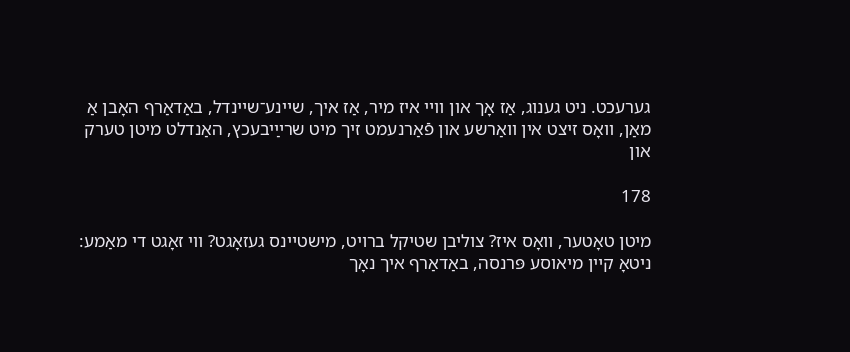גערעכט. ניט גענוג, אַז אָך און װײ איז מיר, אַז איך, שײנע־שײנדל, באַדאַרף האָבן אַ מאַן, װאָס זיצט אין װאַרשע און פֿאַרנעמט זיך מיט שרײַיבעכץ, האַנדלט מיטן טערק און

178

מיטן טאָטער, װאָס איז? צוליבן שטיקל ברױט, מישטײנס געזאָגט? װי זאָגט די מאַמע: ניטאָ קײן מיאוסע פּרנסה, באַדאַרף איך נאָך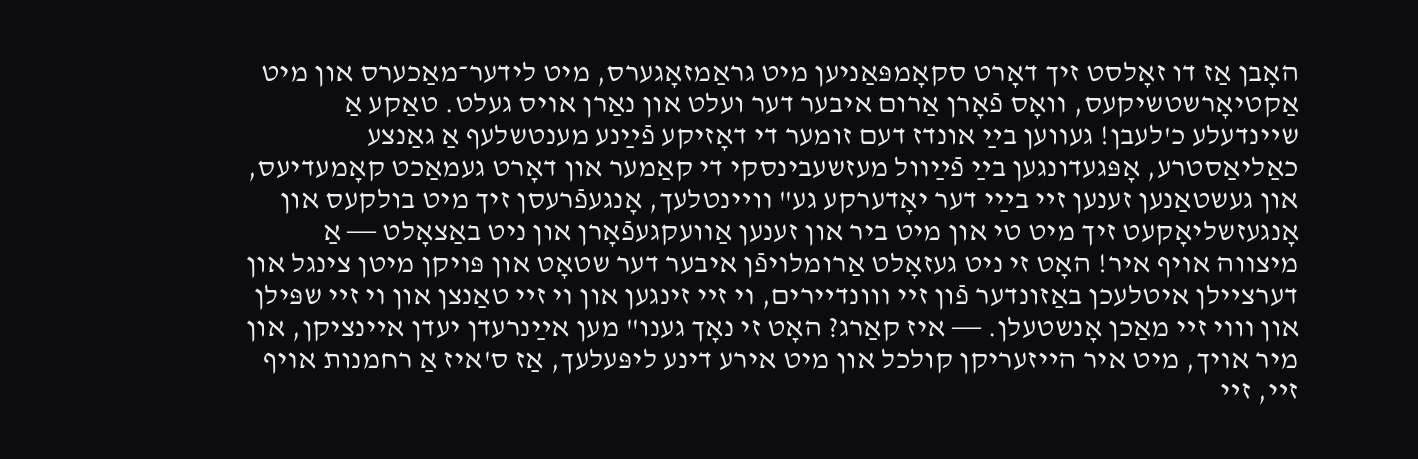האָבן אַז דו זאָלסט זיך דאָרט סקאָמפּאַניען מיט גראַמזאָגערס, מיט לידער־מאַכערס און מיט אַקטיאָרשטשיקעס, װאָס פֿאָרן אַרום איבער דער ועלט און נאַרן אױס געלט. טאַקע אַ שײנדעלע כ'לעבן! געװען בײַ אונדז דעם זומער די דאָזיקע פֿײַנע מענטשלעף אַ גאַנצע כאַליאַסטרע, אָפּגעדונגען בײַ פֿײַװל מעזשעבינסקי די קאַמער און דאָרט געמאַכט קאָמעדיעס, און געשטאַנען זענען זײ בײַי דער יאָדערקע גע" װײנטלעך, אָנגעפֿרעסן זיך מיט בולקעס און אָנגעזשליאָקעט זיך מיט טי און מיט ביר און זענען אַװעקגעפֿאָרן און ניט באַצאָלט ― אַ מיצװה אױף איר! האָט זי ניט געזאָלט אַרומלױפֿן איבער דער שטאָט און פּױקן מיטן צינגל און דערצײלן איטלעכן באַזונדער פֿון זײ װונדײרים, ױ זײ זינגען און ױ זײ טאַנצן און ױ זײ שפּילן און װױ זײ מאַכן אָנשטעלן. ― איז קאַרג? האָט זי נאָך גענו" מען אײַנרעדן יעדן אײנציקן, און מיר אױך, מיט איר הײזעריקן קולכל און מיט אירע דינע ליפּעלעך, אַז ס'איז אַ רחמנות אױף זײ, זײ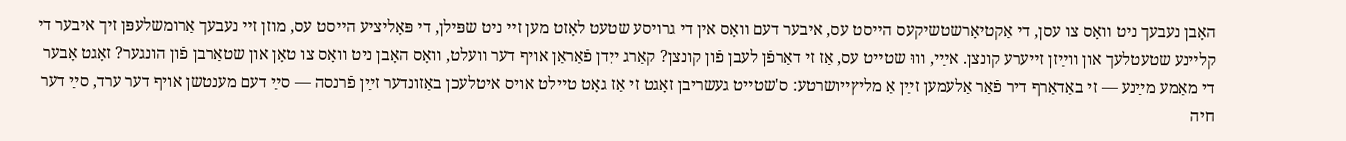האָבן נעבעך ניט װאָס צו עסן, די אַקטיאָרשטשיקעס הײסט עס, איבער דעם װאָס אין די גרױסע שטעט לאָזט מען זײ ניט שפּילן, די פּאָליציע הײסט עס, מוזן זײ נעבעך אַרומשלעפּן זיך איבער די קלײנע שטעטלעך און װײַזן זײערע קונצן. אײַי, װוּ שטײט עס, אַז זי דאַרפֿן לעבן פֿון קונצן? קאַרג ייִדן פֿאַראַן אױף דער װעלט, װאָס האָבן ניט װאָס צו טאָן און שטאַרבן פֿון הונגער? זאָגט אָבער די מאַמע מײַנע ― זי באַדאַרף דיר פֿאַר אַלעמען זײַן אַ מליץײושרטע: ס'שטײט געשריבן זאָגט זי אַז גאָט טײלט אױס איטלעכן באַזונדער זײַן פֿרנסה ― סײַ דעם מענטשן אױף דער ערד, סײַ דער חיה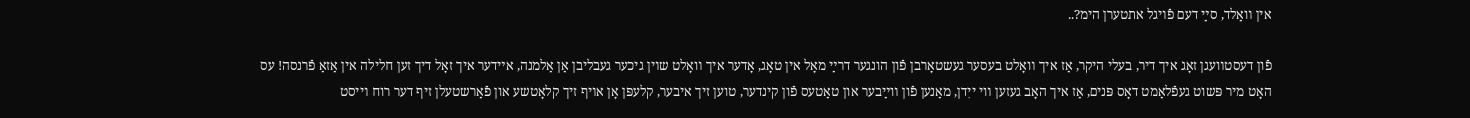אין װאַלד, סײַ דעם פֿױגל אתטערן הימ?..

פֿון דעסטװעגן זאָג איך דיר, בעלי היקר, אַז איך װאָלט בעסער געשטאָרבן פֿון הונגער דרײַ מאָל אין טאָג, אָדער איך װאָלט שױן גיכער געבליבן אַן אַלמנה, אײדער איך זאָל דיך זען חלילה אין אַזאַ פֿרנסה! עס האָט מיר פּשוט געפֿלאַמט דאָס פּנים, אַז איך האָב געזען װי ייִדן, מאַנען פֿון װײַבער און טאַטעס פֿון קינדער, טוען זיך איבער, קלעפּן אָן אױף זיך קלאָטשע און פֿאַרשטעלן זיף דער רוח ױיסט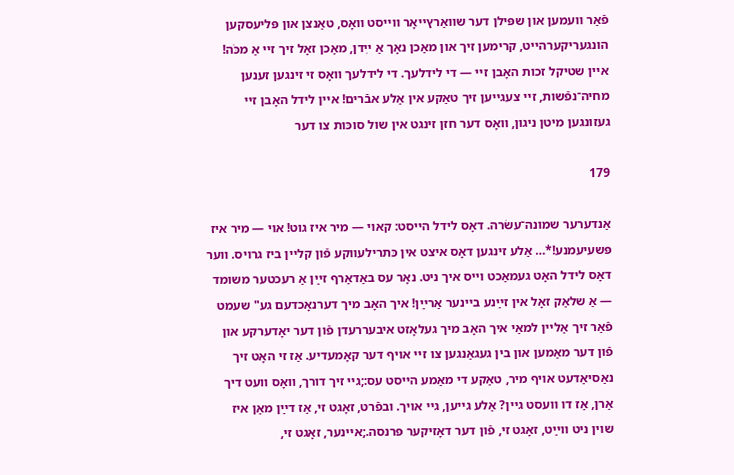פֿאַר װעמען און שפּילן דער שװאַרץײאָר װײסט װאָס, טאַנצן און פּליעסקען הונגעריקערהײט, קרימען זיך און מאַכן נאָך אַ ייִדן, מאַכן זאָל זיך זײ אַ מכֹּה! אײן שטיקל זכות האָבן זײ ― די לידלעך. די לידלעך װאָס זי זינגען זענען מחיה־נפֿשות, זײ צעגײען זיך טאַקע אין אַלע אבֿרים! אײן לידל האָבן זײ געזונגען מיטן ניגון, װאָס דער חזן זינגט אין שול סוכּות צו דער

179

אַנדערער שמונה־עשׂרה. דאָס לידל הײסט: קאױ ― מיר איז גוט! אױ ― מיר איז פּשעיעמנע!*… אַלע זינגען דאָס איצט אין כּתרילעװקע פֿון קלײן ביז גרױס. װער דאָס לידל האָט געמאַכט ױיס איך ניט. נאָר עס באַדאַרף זײַן אַ רעכטער משומד ― אַ שלאַק זאָל אין זײַנע בײנער אַרײַן! איך האָב מיך דערנאָכדעם גע" שעמט פֿאַר זיך אַלײן למאַי איך האָב מיך געלאָזט איבעררעדן פֿון דער יאָדערקע און פֿון דער מאַמען און בין געגאַנגען צו זײ אױף דער קאָמעדיע. אַז זי האָט זיך נאַסיאַדעט אױף מיר, טאַקע די מאַמע הײסט עס:;גײ זיך דורך, װאָס װעט דיך אַרן, אַז דו װעסט גײן? אַלע גײען, גײ אױך. ובפֿרט, זאָגט זי, אַז דײַן מאַן איז שױן ניט װײַט, זאָגט זי, פֿון דער דאָזיקער פּרנסה.;אײנער, זאָגט זי,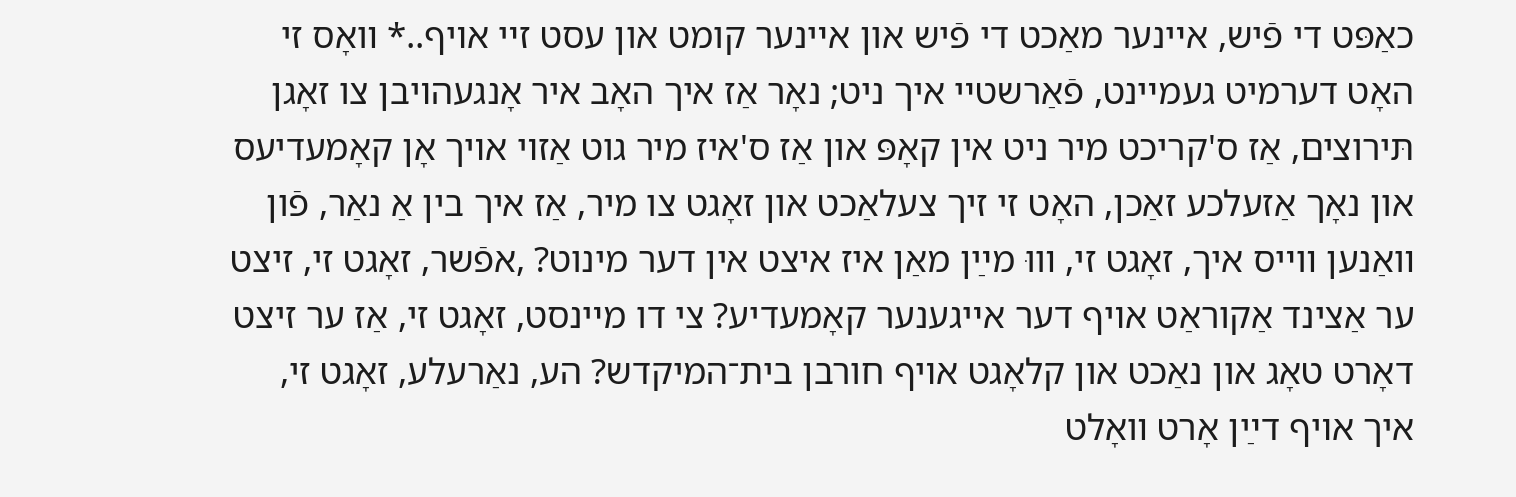כאַפּט די פֿיש, אײנער מאַכט די פֿיש און אײנער קומט און עסט זײ אױף..* װאָס זי האָט דערמיט געמײנט, פֿאַרשטײ איך ניט; נאָר אַז איך האָב איר אָנגעהױבן צו זאָגן תּירוצים, אַז ס'קריכט מיר ניט אין קאָפּ און אַז ס'איז מיר גוט אַזױ אױך אָן קאָמעדיעס און נאָך אַזעלכע זאַכן, האָט זי זיך צעלאַכט און זאָגט צו מיר, אַז איך בין אַ נאַר, פֿון װאַנען װײס איך, זאָגט זי, װוּ מײַן מאַן איז איצט אין דער מינוט? ,אפֿשר, זאָגט זי, זיצט ער אַצינד אַקוראַט אױף דער אײגענער קאָמעדיע? צי דו מײנסט, זאָגט זי, אַז ער זיצט דאָרט טאָג און נאַכט און קלאָגט אױף חורבן בית־המיקדש? הע, נאַרעלע, זאָגט זי, איך אױף דײַן אָרט װאָלט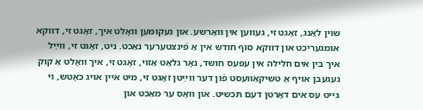שױן לאַנג, זאָגט זי, געװען אין װאַרשע. און געקומען װאָלט איך, זאָגט זי, דװקא אומגעריכט און דװקא סוף חודש אין אַ פֿינצטערער נאַכט. ניט, זאָגט זי, װײַל איך בין אים חלילה אין עפּעס חושד, נאָר גלאַט אַזױ, זאָגט זי, איך װאָלט אַ קוק געגעבן אױף אַ טשיקאַװעסט פֿון דער װײַטן זאָגט זי, מיט אײן אױג כאָטש, ױ גײט עס אים דאָרטן דעם תּכשיט. און װאָס ער מאַכט און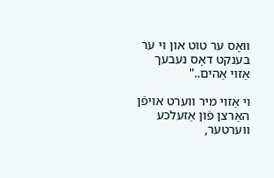װאָס ער טוט און ױ ער בענקט דאָס נעבעך אַזױ אַהים.."

ױ אַזױ מיר װערט אױפֿן האַרצן פֿון אַזעלכע װערטער,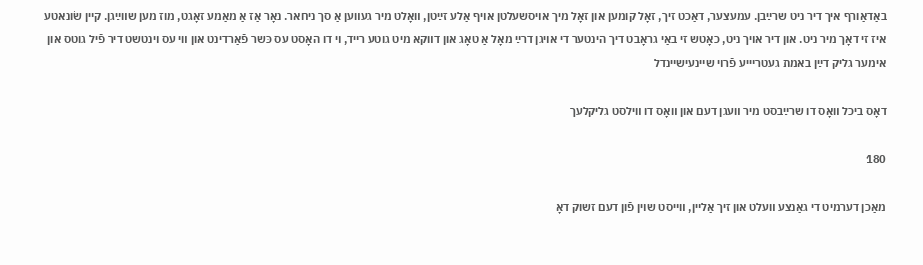באַדאַורף איך דיר ניט שרײַבן. עמעצער, דאַכט זיך, זאָל קומען און זאָל מיך אױסשעלטן אױף אַלע זײַטן, װאָלט מיר געװען אַ סך ניחאר. נאָר אַז אַ מאַמע זאָגט, מוז מען שװײַגן. קײן שׂונאטע איז זי דאָך מיר ניט. און דיר אױך ניט, כאָטש זי באַי גראָבט דיך הינטער די אױגן דרײַ מאָל אַ טאָג און דװקא מיט גוטע רײד, ױ דו האָסט עס כּשר פֿאַרדינט און װי עס ױנטשט דיר פֿיל גוטס און אימער גליק דײַן באמת געטרײיע פֿרױ שײנעישײנדל

דאָס ביכל װאָס דו שרײַבסט מיר װעגן דעם און װאָס דו װילסט גליקלעך

180

מאַכן דערמיט די גאַנצע װעלט און זיך אַלײן, װײסט שױן פֿון דעם זשוק דאָ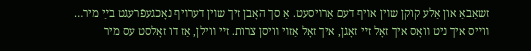זשאַבאַ און אַלע קוקן שױן אױף דעם אַרױסעט. אַ סך האָבן זיך שױן דערױף נאָכגעפֿרעגט בײַ מיר… װײס איך ניט װאָס איך זאָל זײ זאָגן, איך זאָל אַזױ װיסן צרות. זײ װילן, אַז דו זאָלסט עס מיר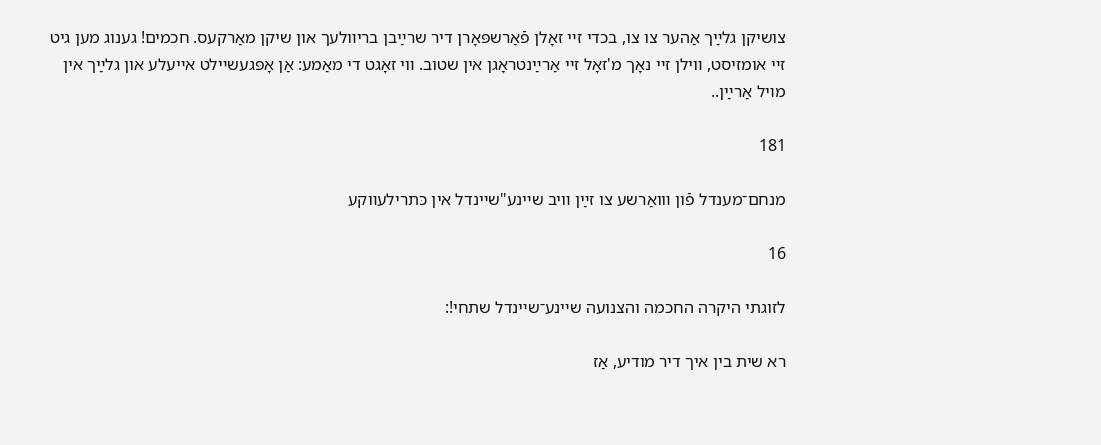צושיקן גלײַך אַהער צו צו, בכדי זײ זאָלן פֿאַרשפּאָרן דיר שרײַבן בריװלעך און שיקן מאַרקעס. חכמים! גענוג מען גיט זײ אומזיסט, װילן זײ נאָך מ'זאָל זײ אַרײַנטראָגן אין שטוב. װי זאָגט די מאַמע: אַן אָפּגעשײלט אײעלע און גלײַך אין מױל אַרײַן..

181

מנחם־מענדל פֿון װואַרשע צו זײַן װיב שײנע"שײנדל אין כּתרילעװקע

16

לזוגתי היקרה החכמה והצנועה שײנע־שײנדל שתחי!:

רא שית בין איך דיר מודיע, אַז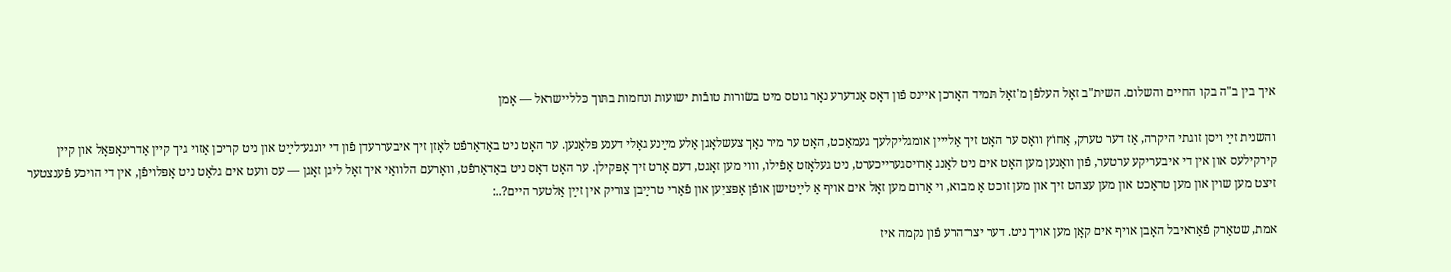איך בין ב"ה בקו החײם והשלום. השית"ב זאָל העלפֿן מ'זאָל תּמיד האָרכן אײנס פֿון דאָס אַנדערע נאָר גוטס מיט בשׂורות טובֿות ישועות ונחמות בתּוך כּללײשראל ― אָמן

והשנית זײַ ױסן זוגתי היקרה, אַז דער טערק, אַחוֹץ װאָס ער האָט זיך אַליײן אומגליקלעך געמאַכט, האָט ער מיר נאָך צעשלאָגן אַלע מײַנע גאָלי דענע פּלאַנען. ער האָט ניט באַדאַרפֿט לאָזן זיך איבעררעדן פֿון די יונגע־לײַט און ניט קריכן אַזױ גיך קײן אַדרינאָפּאָל און קײן קירקילעס און אין די איבעריקע ערטער, פֿון װאַנען מען האָט אים ניט לאַנג אַרױסגערײכערט, ניט געלאָזט אַפֿילו, װױ מען זאָגט, דעם אָרט זיך אָפּקילן. ער האָט דאָס ניט באַדאַרפֿט, װאָרעם הלװאַי איך זאָל ליגן זאָגן ― עס װעט אים גלאַט ניט אָפּלױפֿן, אין די הױכע פֿענצטער זיצט מען שױן און מען טראַכט און מען עצהט זיך און מען זוכט אַ מבוא, ױ אַרום מען זאָל אים אױף אַ לײַטישן אופֿן אָפּציִען און פֿאַרי טרײַבן צוריק אין זײַן אַלטער הײם?..:

אמת, שטאַרק פֿאַראיבל האָבן אױף אים קאָן מען אױך ניט. דער יצר־הרע פֿון נקמה איז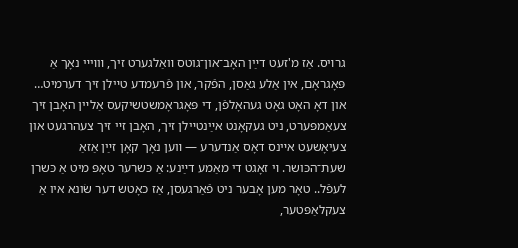גרױס. אַז מ'זעט דײַן האָב־און־גוטס װאַלגערט זיך, װױײ נאָך אַ פּאָגראָם, אין אַלע גאַסן, הפֿקר, און פֿרעמדע טײלן זיך דערמיט… און דאָ האָט גאָט געהאָלפֿן, די פּאָגראָמשטשיקעס אַלײן האָבן זיך צעאַמפּערט, ניט געקאָנט אײַנטײלן זיך, האָבן זײ זיך צעהרגעט און צעיאָשעט אײנס דאָס אַנדערע ― װען נאָך קאָן זײַן אַזאַ שעת־הכּושר. ױ זאָגט די מאַמע דײַנע: אַ כּשרער טאָפּ מיט אַ כּשרן לעפֿל.. טאָר מען אָבער ניט פֿאַרגעסן, אַז כאָטש דער שׂונא איו אַ צעקלאַפּטער,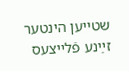שטײען הינטער זײַנע פֿלײצעס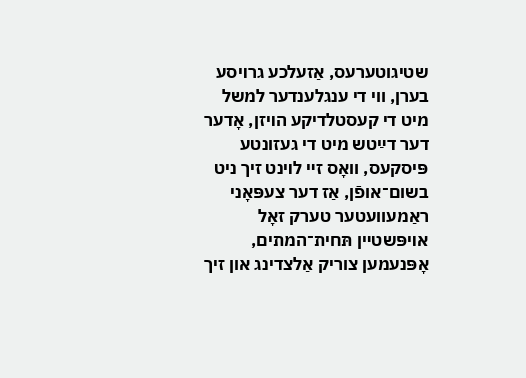שטיגוטערעס, אַזעלכע גרױסע בערן, װי די ענגלענדער למשל מיט די קעסטלדיקע הױזן, אָדער דער דײַטש מיט די געזונטע פּיסקעס, װאָס זײ לױנט זיך ניט בשום־אופֿן, אַז דער צעפּאָני ראַמעװעטער טערק זאָל אױפּשטײן תּחית־המתים, אָפּנעמען צוריק אַלצדינג און זיך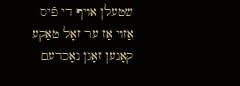שטעלן אױף די פֿיס אַזױ אַז ער זאָל טאַקע קאָנען זאָגן נאָכדעם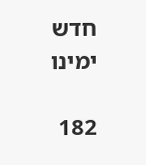חדש ימינו

182